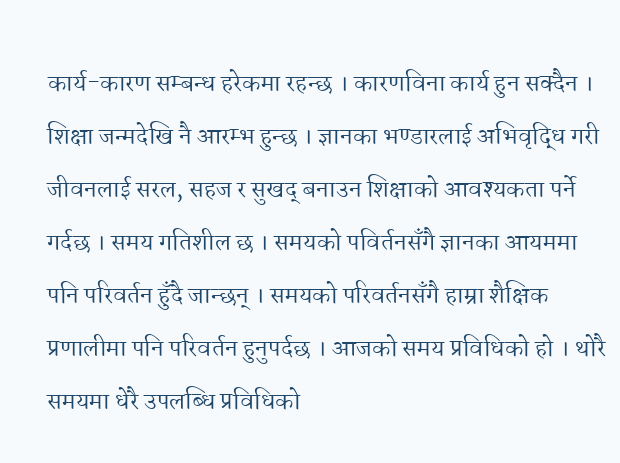कार्य-कारण सम्बन्ध हरेकमा रहन्छ । कारणविना कार्य हुन सक्दैन । शिक्षा जन्मदेखि नै आरम्भ हुन्छ । ज्ञानका भण्डारलाई अभिवृद्धि गरी जीवनलाई सरल, सहज र सुखद् बनाउन शिक्षाको आवश्यकता पर्ने गर्दछ । समय गतिशील छ । समयको पविर्तनसँगै ज्ञानका आयममा पनि परिवर्तन हुँदै जान्छन् । समयको परिवर्तनसँगै हाम्रा शैक्षिक प्रणालीमा पनि परिवर्तन हुनुपर्दछ । आजको समय प्रविधिको हो । थोरै समयमा धेरै उपलब्धि प्रविधिको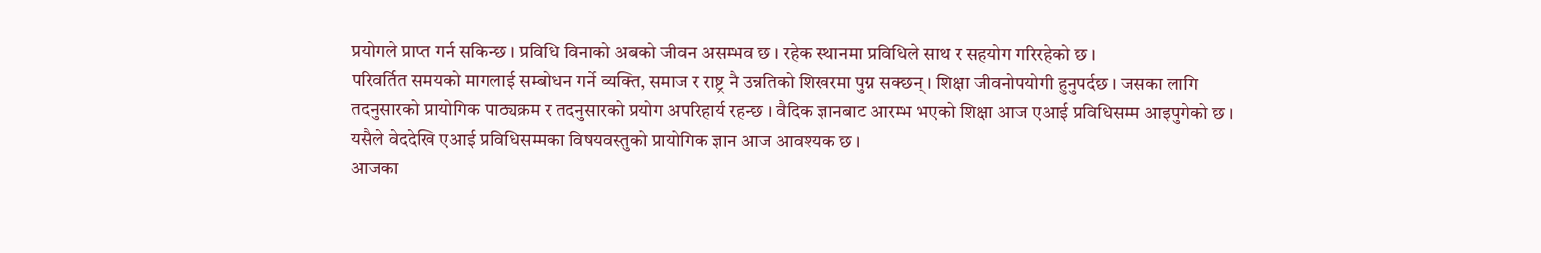प्रयोगले प्राप्त गर्न सकिन्छ । प्रविधि विनाको अबको जीवन असम्भव छ । रहेक स्थानमा प्रविधिले साथ र सहयोग गरिरहेको छ ।
परिवर्तित समयको मागलाई सम्बोधन गर्ने व्यक्ति, समाज र राष्ट्र नै उन्नतिको शिखरमा पुग्न सक्छन् । शिक्षा जीवनोपयोगी हुनुपर्दछ । जसका लागि तदनुसारको प्रायोगिक पाठ्यक्रम र तदनुसारको प्रयोग अपरिहार्य रहन्छ । वैदिक ज्ञानबाट आरम्भ भएको शिक्षा आज एआई प्रविधिसम्म आइपुगेको छ । यसैले वेददेखि एआई प्रविधिसम्मका विषयवस्तुको प्रायोगिक ज्ञान आज आवश्यक छ ।
आजका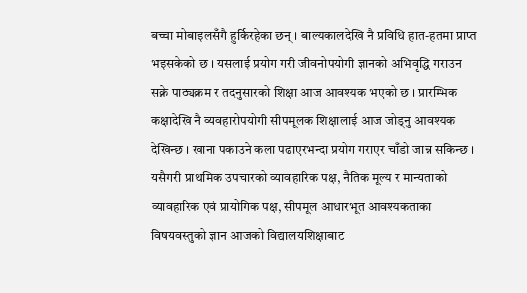बच्चा मोबाइलसँगै हुर्किरहेका छन् । बाल्यकालदेखि नै प्रविधि हात-हतमा प्राप्त भइसकेको छ । यसलाई प्रयोग गरी जीवनोपयोगी ज्ञानको अभिवृद्धि गराउन सक्ने पाठ्यक्रम र तदनुसारको शिक्षा आज आवश्यक भएको छ । प्रारम्भिक कक्षादेखि नै व्यवहारोपयोगी सीपमूलक शिक्षालाई आज जोड्नु आवश्यक देखिन्छ । खाना पकाउने कला पढाएरभन्दा प्रयोग गराएर चाँडो जान्न सकिन्छ । यसैगरी प्राथमिक उपचारको व्यावहारिक पक्ष, नैतिक मूल्य र मान्यताको व्यावहारिक एवं प्रायोगिक पक्ष, सीपमूल आधारभूत आवश्यकताका विषयवस्तुको ज्ञान आजको विद्यालयशिक्षाबाट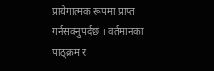प्रायेगात्मक रूपमा प्राप्त गर्नसक्नुपर्दछ । वर्तमानका पाठ्क्रम र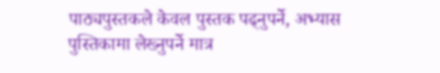पाठ्यपुस्तकले केवल पुस्तक पढ्नुपर्ने, अभ्यास पुस्तिकामा लेख्नुपर्ने मात्र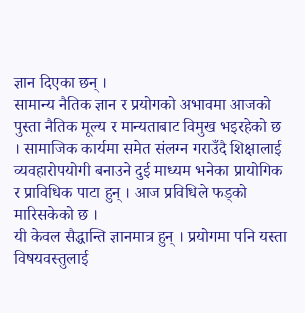ज्ञान दिएका छन् ।
सामान्य नैतिक ज्ञान र प्रयोगको अभावमा आजको पुस्ता नैतिक मूल्य र मान्यताबाट विमुख भइरहेको छ । सामाजिक कार्यमा समेत संलग्न गराउँदै शिक्षालाई व्यवहारोपयोगी बनाउने दुई माध्यम भनेका प्रायोगिक र प्राविधिक पाटा हुन् । आज प्रविधिले फड्को मारिसकेको छ ।
यी केवल सैद्धान्ति ज्ञानमात्र हुन् । प्रयोगमा पनि यस्ता विषयवस्तुलाई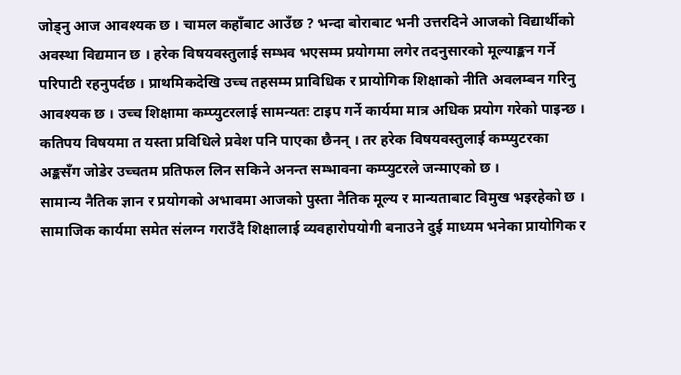जोड्नु आज आवश्यक छ । चामल कहाँबाट आउँछ ? भन्दा बोराबाट भनी उत्तरदिने आजको विद्यार्थीको अवस्था विद्यमान छ । हरेक विषयवस्तुलाई सम्भव भएसम्म प्रयोगमा लगेर तदनुसारको मूल्याङ्कन गर्ने परिपाटी रहनुपर्दछ । प्राथमिकदेखि उच्च तहसम्म प्राविधिक र प्रायोगिक शिक्षाको नीति अवलम्बन गरिनु आवश्यक छ । उच्च शिक्षामा कम्प्युटरलाई सामन्यतः टाइप गर्ने कार्यमा मात्र अधिक प्रयोग गरेको पाइन्छ । कतिपय विषयमा त यस्ता प्रविधिले प्रवेश पनि पाएका छैनन् । तर हरेक विषयवस्तुलाई कम्प्युटरका अङ्कसँग जोडेर उच्चतम प्रतिफल लिन सकिने अनन्त सम्भावना कम्प्युटरले जन्माएको छ ।
सामान्य नैतिक ज्ञान र प्रयोगको अभावमा आजको पुस्ता नैतिक मूल्य र मान्यताबाट विमुख भइरहेको छ । सामाजिक कार्यमा समेत संलग्न गराउँदै शिक्षालाई व्यवहारोपयोगी बनाउने दुई माध्यम भनेका प्रायोगिक र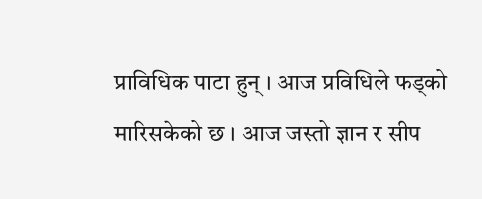प्राविधिक पाटा हुन् । आज प्रविधिले फड्को मारिसकेको छ । आज जस्तो ज्ञान र सीप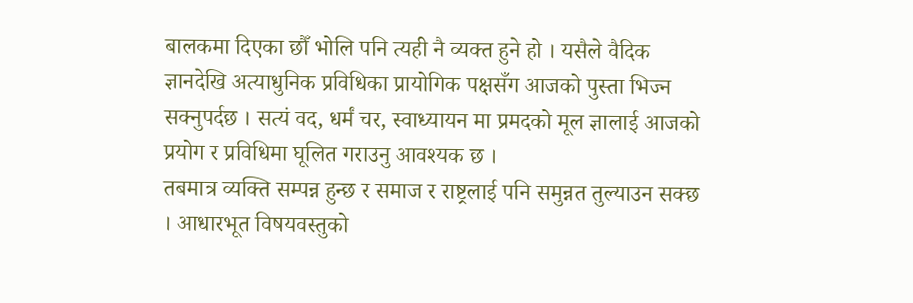बालकमा दिएका छौँ भोलि पनि त्यही नै व्यक्त हुने हो । यसैले वैदिक ज्ञानदेखि अत्याधुनिक प्रविधिका प्रायोगिक पक्षसँग आजको पुस्ता भिज्न सक्नुपर्दछ । सत्यं वद, धर्मं चर, स्वाध्यायन मा प्रमदको मूल ज्ञालाई आजको प्रयोग र प्रविधिमा घूलित गराउनु आवश्यक छ ।
तबमात्र व्यक्ति सम्पन्न हुन्छ र समाज र राष्ट्रलाई पनि समुन्नत तुल्याउन सक्छ । आधारभूत विषयवस्तुको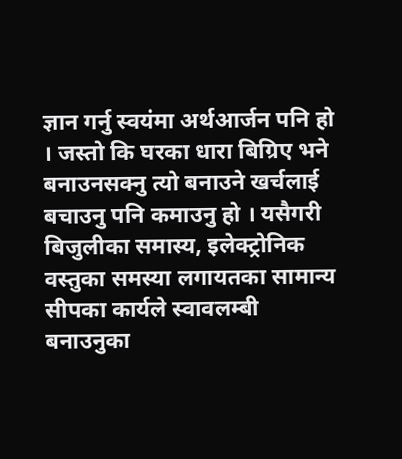ज्ञान गर्नु स्वयंमा अर्थआर्जन पनि हो । जस्तो कि घरका धारा बिग्रिए भने बनाउनसक्नु त्यो बनाउने खर्चलाई बचाउनु पनि कमाउनु हो । यसैगरी बिजुलीका समास्य, इलेक्ट्रोनिक वस्तुका समस्या लगायतका सामान्य सीपका कार्यले स्वावलम्बी बनाउनुका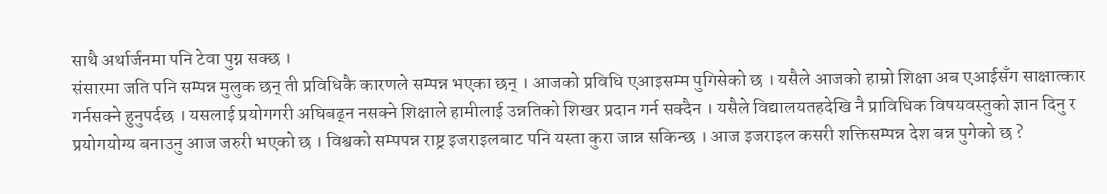साथै अर्थार्जनमा पनि टेवा पुग्न सक्छ ।
संसारमा जति पनि सम्पन्न मुलुक छन् ती प्रविधिकै कारणले सम्पन्न भएका छन् । आजको प्रविधि एआइसम्म पुगिसेको छ । यसैले आजको हाम्रो शिक्षा अब एआईसँग साक्षात्कार गर्नसक्ने हुनुपर्दछ । यसलाई प्रयोगगरी अघिबढ्न नसक्ने शिक्षाले हामीलाई उन्नतिको शिखर प्रदान गर्न सक्दैन । यसैले विद्यालयतहदेखि नै प्राविधिक विषयवस्तुको ज्ञान दिनु र प्रयोगयोग्य बनाउनु आज जरुरी भएको छ । विश्वको सम्पपन्न राष्ट्र इजराइलबाट पनि यस्ता कुरा जान्न सकिन्छ । आज इजराइल कसरी शक्तिसम्पन्न देश बन्न पुगेको छ ?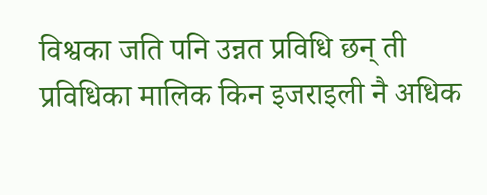विश्वका जति पनि उन्नत प्रविधि छन् ती प्रविधिका मालिक किन इजराइली नै अधिक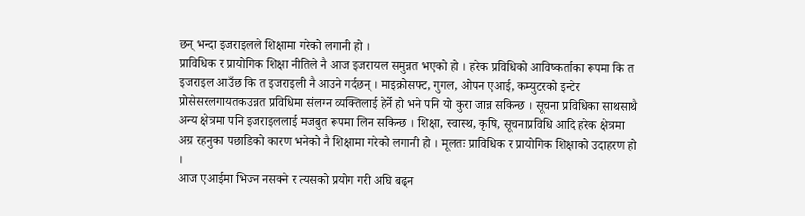छन् भन्दा इजराइलले शिक्षामा गरेको लगानी हो ।
प्राविधिक र प्रायोगिक शिक्षा नीतिले नै आज इजरायल समुन्नत भएको हो । हरेक प्रविधिको आविष्कर्ताका रूपमा कि त इजराइल आउँछ कि त इजराइली नै आउने गर्दछन् । माइक्रोसफ्ट, गुगल, ओपन एआई, कम्युटरको इन्टेर प्रोसेसरलगायतकउन्नत प्रविधिमा संलग्न व्यक्तिलाई हेर्ने हो भने पनि यो कुरा जान्न सकिन्छ । सूचना प्रविधिका साथसाथै अन्य क्षेत्रमा पनि इजराइललाई मजबुत रूपमा लिन सकिन्छ । शिक्षा, स्वास्थ, कृषि, सूचनाप्रविधि आदि हरेक क्षेत्रमा अग्र रहनुका पछाडिको कारण भनेको नै शिक्षामा गरेको लगानी हो । मूलतः प्राविधिक र प्रायोगिक शिक्षाको उदाहरण हो ।
आज एआईमा भिज्न नसक्ने र त्यसको प्रयोग गरी अघि बढ्न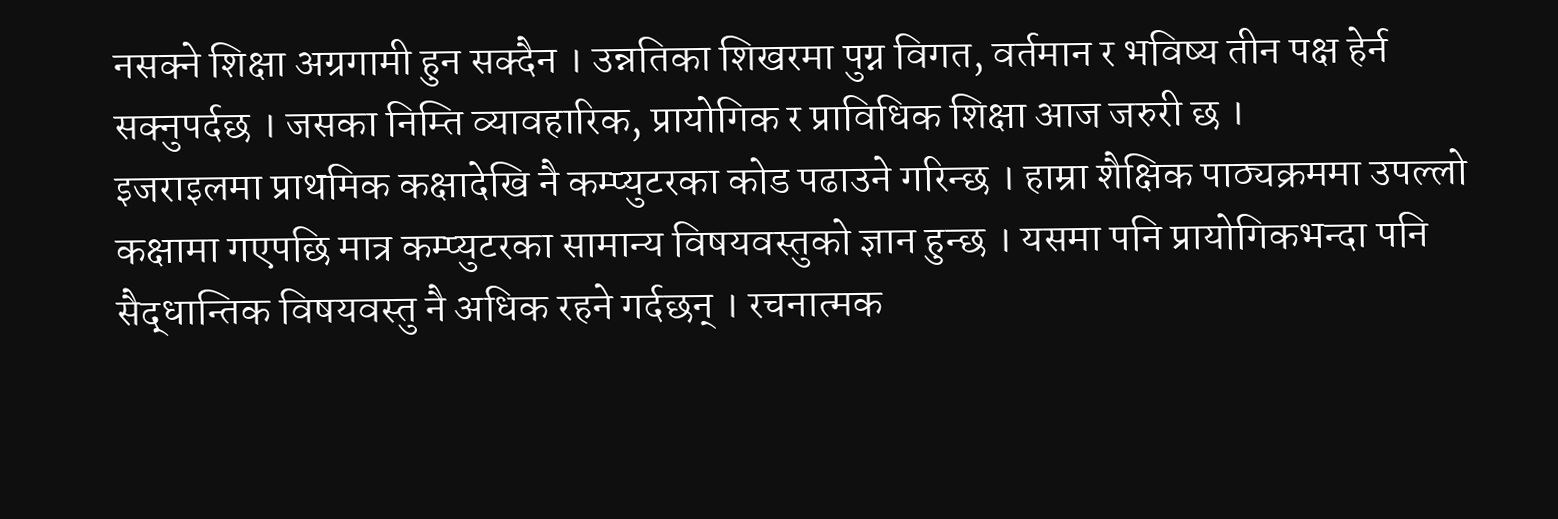नसक्ने शिक्षा अग्रगामी हुन सक्दैन । उन्नतिका शिखरमा पुग्न विगत, वर्तमान र भविष्य तीन पक्ष हेर्न सक्नुपर्दछ । जसका निम्ति व्यावहारिक, प्रायोगिक र प्राविधिक शिक्षा आज जरुरी छ ।
इजराइलमा प्राथमिक कक्षादेखि नै कम्प्युटरका कोड पढाउने गरिन्छ । हाम्रा शैक्षिक पाठ्यक्रममा उपल्लो कक्षामा गएपछि मात्र कम्प्युटरका सामान्य विषयवस्तुको ज्ञान हुन्छ । यसमा पनि प्रायोगिकभन्दा पनि सैद्धान्तिक विषयवस्तु नै अधिक रहने गर्दछन् । रचनात्मक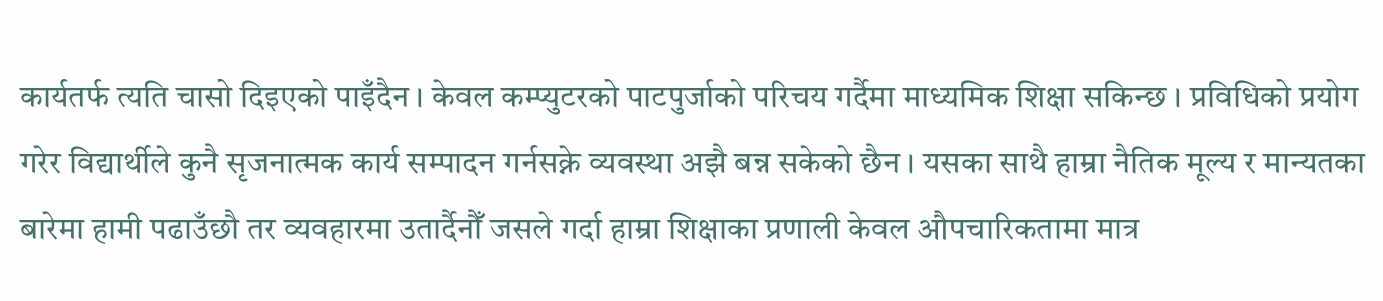कार्यतर्फ त्यति चासो दिइएको पाइँदैन । केवल कम्प्युटरको पाटपुर्जाको परिचय गर्दैमा माध्यमिक शिक्षा सकिन्छ । प्रविधिको प्रयोग गरेर विद्यार्थीले कुनै सृजनात्मक कार्य सम्पादन गर्नसक्ने व्यवस्था अझै बन्न सकेको छैन । यसका साथै हाम्रा नैतिक मूल्य र मान्यतका बारेमा हामी पढाउँछौ तर व्यवहारमा उतार्दैनौँ जसले गर्दा हाम्रा शिक्षाका प्रणाली केवल औपचारिकतामा मात्र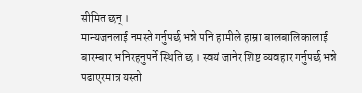सीमित छन् ।
मान्यजनलाई नमस्ते गर्नुपर्छ भन्ने पनि हामीले हाम्रा बालबालिकालाई बारम्बार भनिरहनुपर्ने स्थिति छ । स्वयं जानेर शिष्ट व्यवहार गर्नुपर्छ भन्ने पढाएरमात्र यस्तो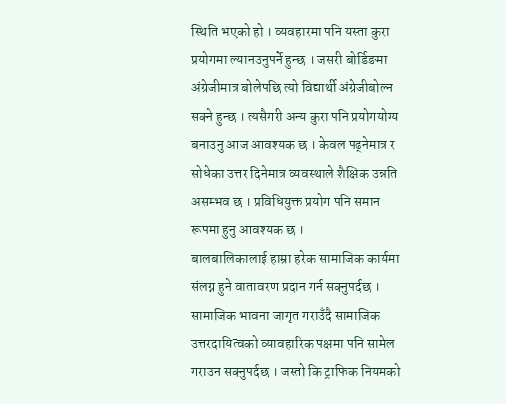स्थिति भएको हो । व्यवहारमा पनि यस्ता कुरा प्रयोगमा ल्यानउनुपर्ने हुन्छ । जसरी बोर्डिङमा अंग्रेजीमात्र बोलेपछि त्यो विद्यार्थी अंग्रेजीबोल्न सक्ने हुन्छ । त्यसैगरी अन्य कुरा पनि प्रयोगयोग्य बनाउनु आज आवश्यक छ । केवल पढ्नेमात्र र सोधेका उत्तर दिनेमात्र व्यवस्थाले शैक्षिक उन्नति असम्भव छ । प्रविधियुक्त प्रयोग पनि समान रूपमा हुनु आवश्यक छ ।
बालबालिकालाई हाम्रा हरेक सामाजिक कार्यमा संलग्न हुने वातावरण प्रदान गर्न सक्नुपर्दछ । सामाजिक भावना जागृत गराउँदै सामाजिक उत्तरदायित्वको व्यावहारिक पक्षमा पनि सामेल गराउन सक्नुपर्दछ । जस्तो कि ट्राफिक नियमको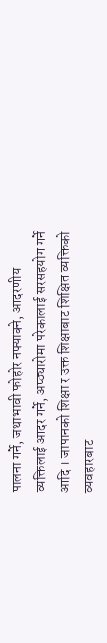पालना गर्ने, जथाभावी फोहोर नफ्याक्ने, आदरणीय व्यक्तिलाई आदर गर्ने, अप्ठ्यारोमा परेकालाई सरसहयोग गर्ने आदि । जापानको शिक्षा र उक्त शिक्षाबाट शिक्षित व्यक्तिको व्यवहारबाट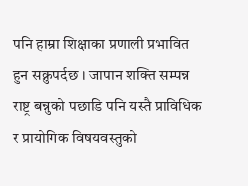पनि हाम्रा शिक्षाका प्रणाली प्रभावित हुन सक्नुपर्दछ । जापान शक्ति सम्पन्न राष्ट्र बन्नुको पछाडि पनि यस्तै प्राविधिक र प्रायोगिक विषयवस्तुको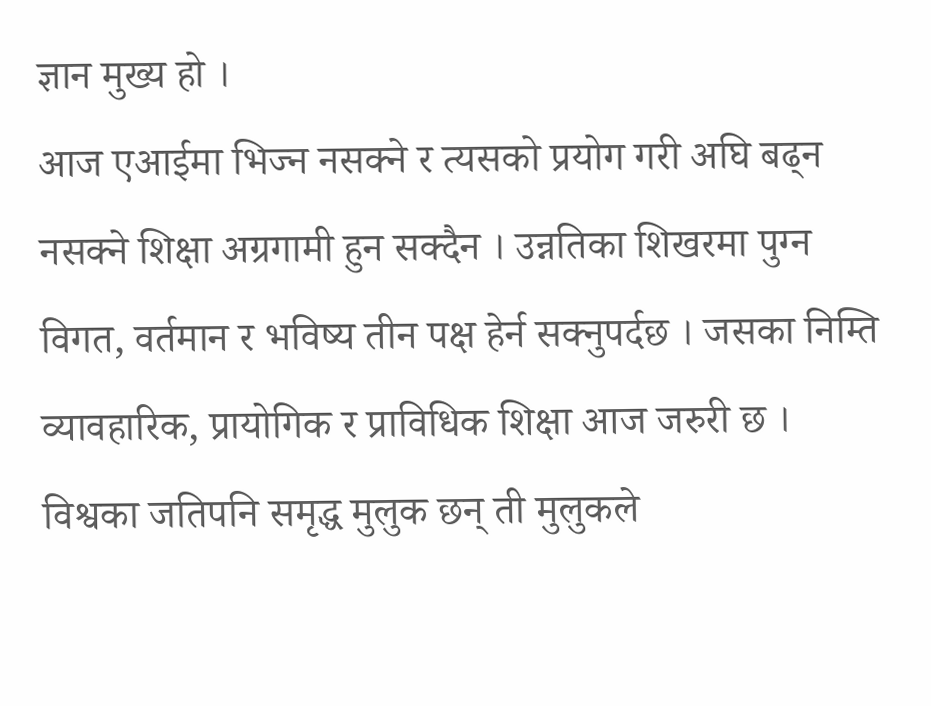ज्ञान मुख्य हो ।
आज एआईमा भिज्न नसक्ने र त्यसको प्रयोग गरी अघि बढ्न नसक्ने शिक्षा अग्रगामी हुन सक्दैन । उन्नतिका शिखरमा पुग्न विगत, वर्तमान र भविष्य तीन पक्ष हेर्न सक्नुपर्दछ । जसका निम्ति व्यावहारिक, प्रायोगिक र प्राविधिक शिक्षा आज जरुरी छ । विश्वका जतिपनि समृद्ध मुलुक छन् ती मुलुकले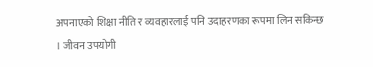अपनाएको शिक्षा नीति र व्यवहारलाई पनि उदाहरणका रूपमा लिन सकिन्छ । जीवन उपयोगी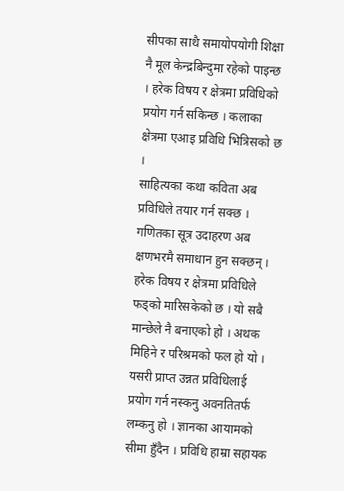सीपका साथै समायोपयोगी शिक्षा नै मूल केन्द्रबिन्दुमा रहेको पाइन्छ । हरेक विषय र क्षेत्रमा प्रविधिको प्रयोग गर्न सकिन्छ । कलाका क्षेत्रमा एआइ प्रविधि भित्रिसको छ ।
साहित्यका कथा कविता अब प्रविधिले तयार गर्न सक्छ । गणितका सूत्र उदाहरण अब क्षणभरमै समाधान हुन सक्छन् । हरेक विषय र क्षेत्रमा प्रविधिले फड्को मारिसकेको छ । यो सबै मान्छेले नै बनाएको हो । अथक मिहिने र परिश्रमको फल हो यो । यसरी प्राप्त उन्नत प्रविधिलाई प्रयोग गर्न नस्कनु अवनतितर्फ लम्कनु हो । ज्ञानका आयामको सीमा हुँदैन । प्रविधि हाम्रा सहायक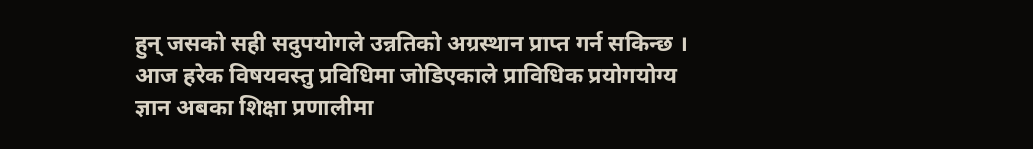हुन् जसको सही सदुपयोगले उन्नतिको अग्रस्थान प्राप्त गर्न सकिन्छ । आज हरेक विषयवस्तु प्रविधिमा जोडिएकाले प्राविधिक प्रयोगयोग्य ज्ञान अबका शिक्षा प्रणालीमा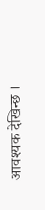आवश्यक देखिन्छ ।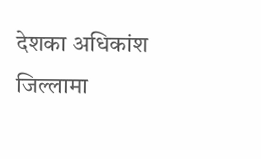देशका अधिकांश जिल्लामा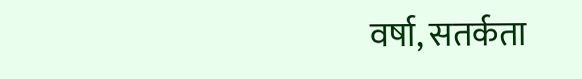वर्षा, सतर्कता